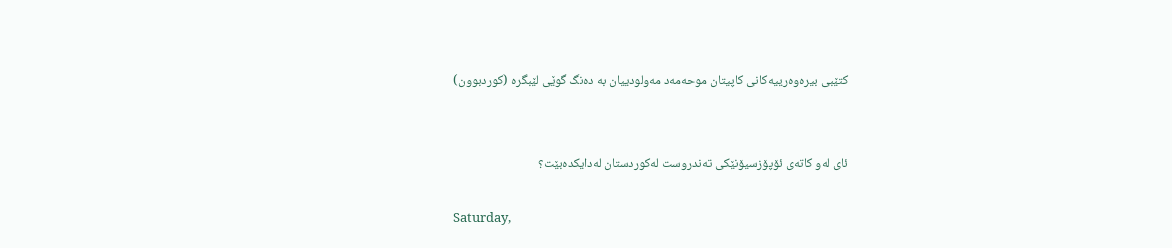کتێبی بیرەوەرییەکانی کاپیتان موحەمەد مەولودییان بە دەنگ گوێی لێبگرە (کوردبوون)


ئای له‌و كاته‌ی ئۆپۆزسیۆنێكی ته‌ندروست له‌كوردستان له‌دایكده‌بێت؟

Saturday,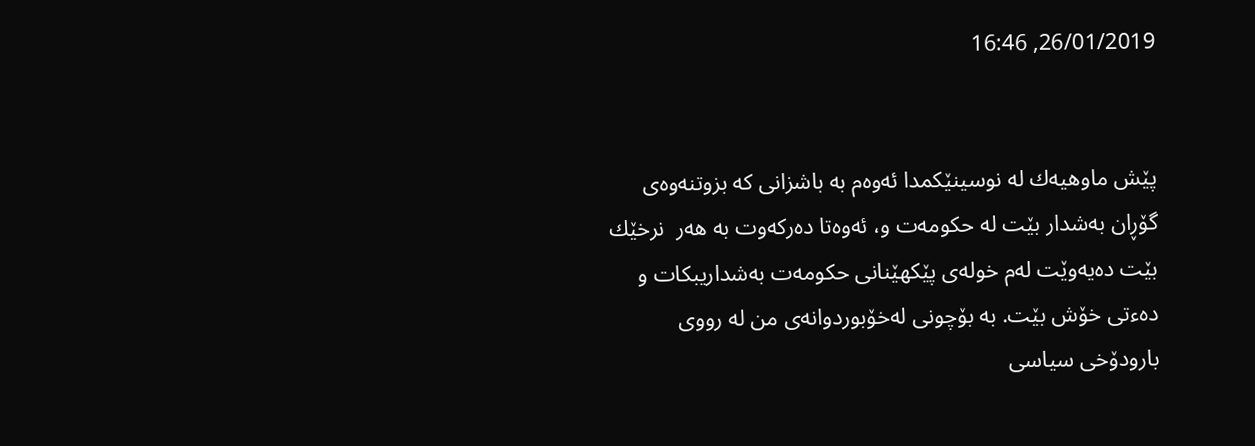26/01/2019, 16:46


پێش ماوهیه‌ك له نوسینێكمدا ئه‌وه‌م به باشزانی كه بزوتنه‌وه‌ی گۆڕان به‌شدار بێت له حكومه‌ت و، ئه‌وه‌تا ده‌ركه‌وت به هه‌ر  نرخێك بێت ده‌یه‌وێت له‌م خوله‌ی پێكهێنانی حكومه‌ت به‌شداریبكات و ده‌ءتی خۆش بێت. به بۆچونی له‌خۆبوردوانه‌ی من له رووی بارودۆخی سیاسی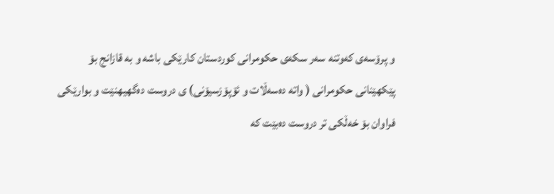و پرۆسه‌ی كه‌وتنه سه‌ر سكه‌ی حكومرانی كوردستان كارێكی باشه و به قازانج بۆ پێكهێنانی حكومرانی ( واته ده‌سه‌ڵات و ئۆپۆزسیۆنی) ی دروست ده‌گهیهنێت و بوارێكی فراوان بۆ خه‌ڵكی تر دروست ده‌بێت كه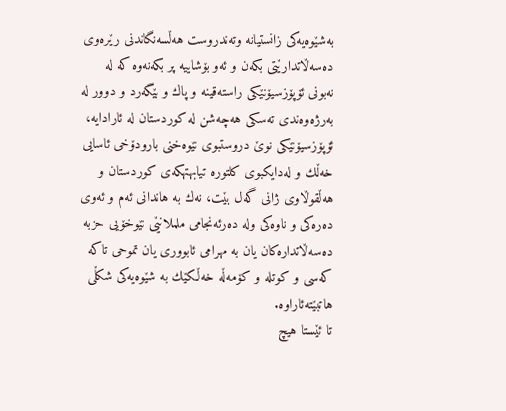به‌شێوه‌یه‌كی زانستیانه وته‌ندروست هه‌ڵسه‌نگاندنی رێره‌وی ده‌سه‌ڵاتدارێتی بكه‌ن و ئه‌و بۆشاییه پر بكه‌نه‌وه كه له نه‌بونی ئۆپۆزسیۆنێكی راسته‌قینه و پاك و بێگه‌رد و دوور له به‌رژه‌وه‌ندی ته‌سكی هه‌چه‌شن له كوردستان له ئارادایه‌، ئۆپۆزسیۆنێكی نوێ دروستبوی نێوه‌خنی بارودۆخی ئاسایی خه‌ڵك و له‌دایكبوی كلتوره تیابهتهكه‌ی كوردستان و هه‌ڵقوڵاوی ژانی گه‌ل بێت، نه‌ك به هاندانی ئه‌م و ئه‌وی ده‌ره‌كی و ناوه‌كی وله ده‌رئه‌نجامی ململانێی نێوخۆیی حزبه ده‌سه‌ڵاتداره‌كان یان به مهرامی ئابووری یان تموحی تاكه كه‌سی و كوتله و كۆمه‌ڵه خه‌ڵكێك به شێوه‌یه‌كی شكڵی هاتبێته‌ئاراوه.
تا ئێستا هیچ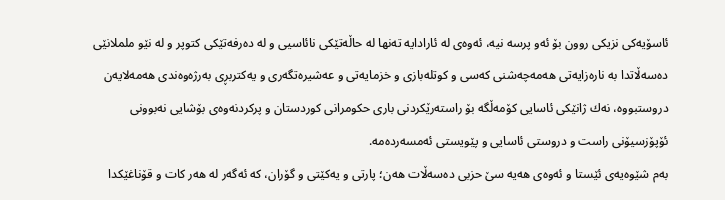ئاسۆیه‌كی نزیكی روون بۆ ئه‌و پرسه نیه‌، ئه‌وه‌ی له ئارادایه ته‌نها له حاڵه‌تێكی نائاسیی و له ده‌رفه‌تێكی كتوپر و له نێو ململانێی ده‌سه‌ڵاتدا به ناره‌زایه‌تی هه‌مه‌چه‌شنی كه‌سی و كوتله‌بازی و خزمایه‌تی و عه‌شیره‌تگه‌ری و یه‌كتربڕی به‌رژه‌وه‌ندی هه‌مه‌لایه‌ن دروستبووه‌، نه‌ك ژانێكی ئاسایی كۆمه‌ڵگه بۆ راسته‌رێكردنی باری حكومرانی كوردستان و پركردنه‌وه‌ی بۆشایی نه‌بوونی ئۆپۆزسیۆنی راست و دروستی ئاسایی و پێویستی ئه‌مسه‌رده‌مه.
به‌م شێوه‌یه‌ی ئێستا و ئه‌وه‌ی هه‌یه سێ حزبی ده‌سه‌ڵات هه‌ن؛ پارتی و یه‌كێتی و گۆران، كه ئه‌گه‌ر له هه‌ر كات و قۆناغێكدا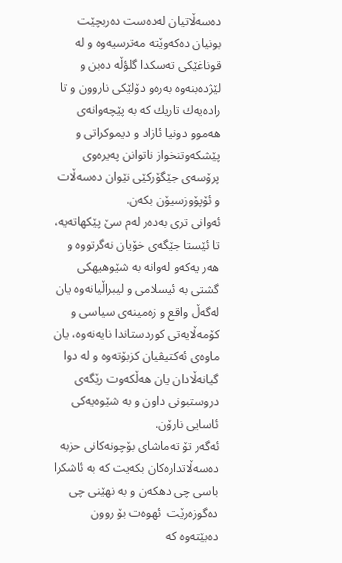ده‌سه‌ڵاتیان له‌ده‌ست ده‌ربچێت بونیان ده‌كه‌وێته مه‌ترسیه‌وه و له قوناغێكی ته‌سكدا گلؤڵه ده‌بن و لێژده‌بنه‌وه به‌ره‌و دۆلێكی ناروون و تا راده‌یه‌ك تاریك كه به پێچه‌وانه‌ی هه‌موو دونیا ئازاد و دیموكراتی و پێشكه‌وتنخواز ناتوانن په‌یره‌وی پرۆسه‌ی جێگۆركێی نێوان ده‌سه‌ڵات و ئۆپۆوزسیۆن بكه‌ن.
ئه‌وانی تری به‌ده‌ر له‌م سێ پێكهاته‌یه‌، تا ئێستا جێگه‌ی خۆیان نه‌گرتووه و هه‌ر یه‌كه‌و له‌وانه به شێوهیهكی گشتی به ئیسلامی و لیبراڵیانه‌وه یان له‌گه‌ڵ واقع و زه‌مینه‌ی سیاسی و كۆمه‌ڵایه‌تی كوردستاندا نایه‌نه‌وه‌، یان ماوه‌ی ئه‌كتیڤیان كزبۆته‌وه و له دوا گیانه‌ڵادان یان هه‌ڵكه‌وت رێگه‌ی دروستبونی داون و به شێوه‌یه‌كی ئاسایی نارۆن.
ئه‌گه‌ر تۆ ته‌ماشای بۆچونه‌كانی حزبه ده‌سه‌ڵاتداره‌كان بكه‌یت كه به ئاشكرا باسی چی دهكه‌ن و به نهێنی چی ده‌گوزه‌رێت  ئهوه‌ت بۆ روون ده‌بێته‌وه كه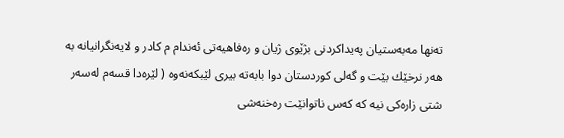ته‌نها مه‌به‌ستیان په‌یداكردنی بژێوی ژیان و ره‌فاهیه‌تی ئه‌ندام م كادر و لایه‌نگرانیانه به هه‌ر نرخێك بێت و گه‌لی كوردستان دوا بابه‌ته بیری لێبكه‌نه‌وه ( لێره‌دا قسه‌م له‌سه‌ر شتی زاره‌كی نیه كه كه‌س ناتوانێت ره‌خنه‌شی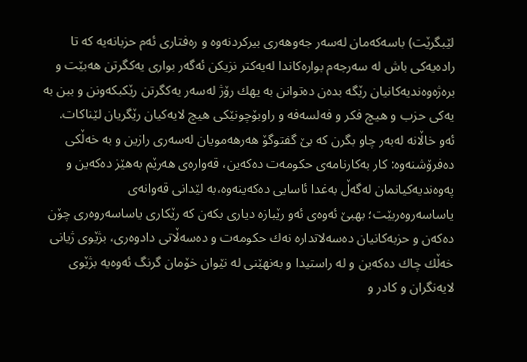لێبگرێت) باسه‌كه‌مان له‌سه‌ر جه‌وهه‌ری بیركردنه‌وه و ره‌فتاری ئه‌م حزبانه‌یه كه تا راده‌یه‌كی باش له سه‌رجه‌م بواره‌كاندا له‌یه‌كتر نزیكن ئه‌گه‌ر بواری یه‌كگرتن هه‌بێت و بره‌ژه‌وه‌ندیه‌كانیان رێگه بده‌ن ده‌توانن به یهك رۆژ له‌سه‌ر یه‌كگرتن رێكبكه‌ونن و ببن به یه‌كی حزب و هیچ فكر و فه‌لسه‌فه و راوبۆچونێكی هیچ لایه‌كیان رێگریان لێناكات.
ئه‌و خاڵانه له‌به‌ر چاو بگرن كه بێ گفتوگۆ هه‌رهه‌مویان له‌سه‌ری رازین و به خه‌ڵكی ده‌فرۆشنه‌وه‌: كار به‌كارنامه‌ی حكومه‌ت ده‌كه‌ین، قه‌واره‌ی هه‌رێم به‌هێز ده‌كه‌ین و په‌وه‌ندیه‌كیانمان له‌گه‌ڵ به‌غدا ئاسایی ده‌كه‌ینه‌وه‌،به لێدانی قه‌وانه‌ی یاساسه‌روه‌ربێت؛ بهبێ ئه‌وه‌ی ئه‌و رێبازه دیاری بكه‌ن كه رێكاری یاساسه‌روه‌ری چۆن ده‌كه‌ن و حزبه‌كانیان ده‌سه‌لاتداره نه‌ك حكومه‌ت و ده‌سه‌ڵاتی دادوه‌ری، بژێوی ژیانی خه‌ڵك چاك ده‌كه‌ین و له راستیدا و به‌نهێنی له نێوان خۆمان گرنگ ئه‌وه‌یه بژێوی لایه‌نگران و كادر و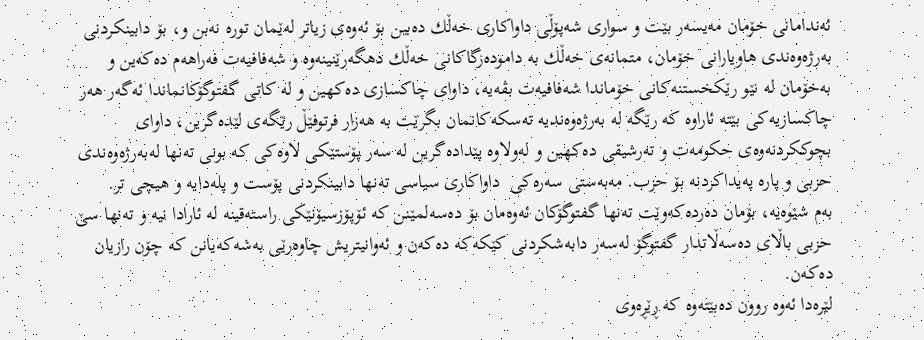ئه‌ندامانی خۆمان مه‌یسه‌ر بێت و سواری شه‌پۆڵی داواكاری خه‌ڵك ده‌بین بۆ ئه‌وه‌ی زیاتر له‌ێمان توره نه‌بن و، بۆ دابینكردنی به‌رژه‌وه‌ندی هاویارانی خۆمان، متمانه‌ی خه‌ڵك به داموده‌زگاكانی خه‌ڵك دهگه‌رێنینه‌وه و شه‌فافیه‌ت فه‌راهه‌م ده‌كه‌ین و به‌خۆمان له نێو رێكخستنه‌كانی خۆماندا شه‌فافیه‌ت بڤه‌یه‌، داوای چاكسازی ده‌كهین و له كاتی گفتوگۆكانماندا ئه‌گه‌ر هه‌ر چاكسازیه‌كی بێته ئاراوه كه رێگه له به‌رژه‌وه‌ندیه ته‌سكه‌كانمان بگرێت به هه‌زار فرتوفێڵ رێگه‌ی لێده‌گرین، داوای بچوككردنه‌وه‌ی حكومه‌ت و ته‌رشیقی ده‌كهین و له‌ولاوه پێداده‌گرین له سه‌ر پۆستێكی لاوه‌كی كه بونی ته‌نها له‌به‌رژه‌وه‌ندی حزبی و پاره په‌یداكردنه بۆ حزب. مه‌به‌ستی سه‌ره‌كی  داواكاری سیاسی ته‌نها دابینكردنی پۆست و پله‌دایه و هیچی تر.
به‌م شێوه‌یه‌، بۆمان ده‌رده‌كه‌وێت ته‌نها گفتوگۆكان ئه‌وه‌مان بۆ ده‌سه‌لمێنن كه ئۆپۆزسیۆنێكی راسته‌قینه له ئارادا نیه و ته‌نها سێ حزبی باڵای ده‌سه‌ڵاتدار گفتوگۆ له‌سه‌ر دابه‌شكردنی كێكه‌كه ده‌كه‌ن و ئه‌وانیتریش چاوه‌رێی به‌شه‌كه‌یانن كه چۆن رازیان ده‌كه‌ن.
لێره‌دا ئه‌وه روون ده‌بێته‌وه كه ڕێڕه‌وی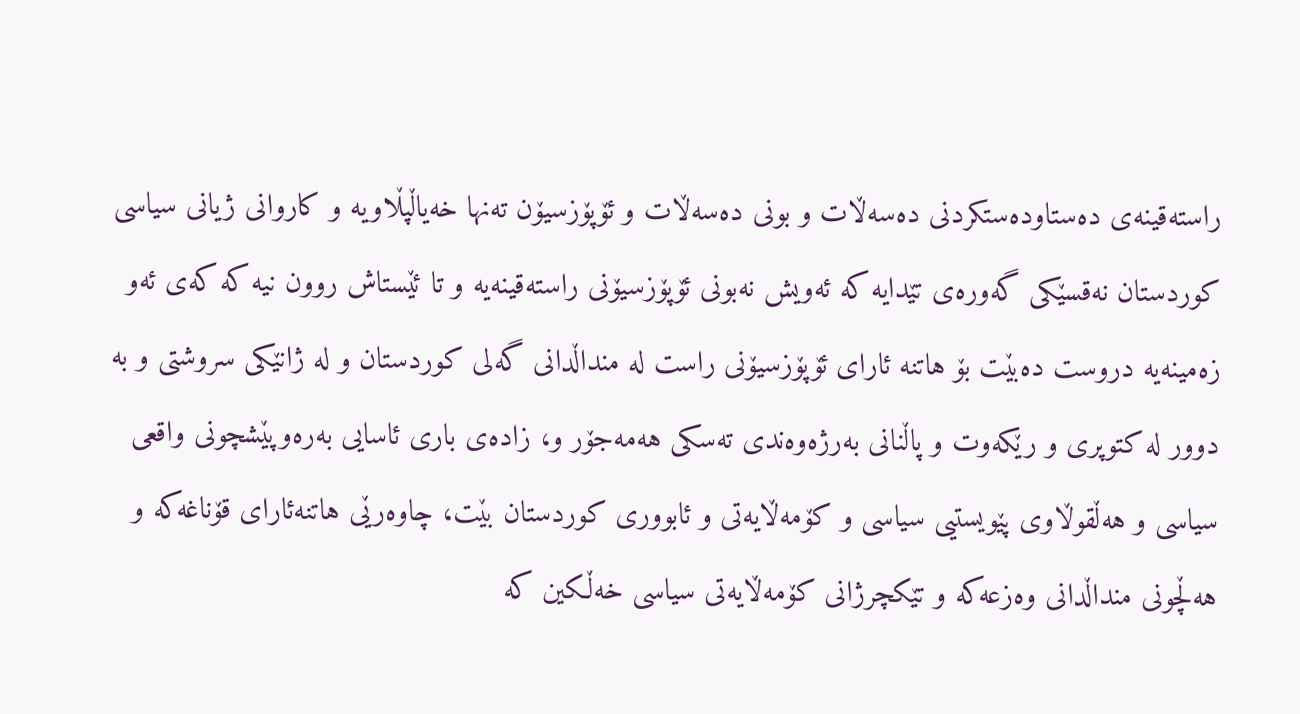راسته‌قینه‌ی ده‌ستاوده‌ستكردنی ده‌سه‌ڵات و بونی ده‌سه‌ڵات و ئۆپۆزسیۆن ته‌نها خه‌یاڵپڵاویه و كاروانی ژیانی سیاسی كوردستان نه‌قسێكی گه‌وره‌ی تێدایه كه ئه‌ویش نه‌بونی ئۆپۆزسیۆنی راسته‌قینه‌یه و تا ئێستاش روون نیه كه كه‌ی ئه‌و زه‌مینه‌یه دروست ده‌بێت بۆ هاتنه ئارای ئۆپۆزسیۆنی راست له منداڵدانی گه‌لی كوردستان و له ژانێكی سروشتی و به دوور له كتوپری و رێكه‌وت و پاڵنانی به‌رژه‌وه‌ندی ته‌سكی هه‌مه‌جۆر و، زاده‌ی باری ئاسایی به‌ره‌وپێشچونی واقعی سیاسی و هه‌ڵقوڵاوی پێویستیی سیاسی و كۆمه‌ڵایه‌تی و ئابووری كوردستان بێت، چاوه‌رێی هاتنه‌ئارای قۆناغه‌كه و هه‌ڵچونی منداڵدانی وه‌زعه‌كه و تێكچرژانی كۆمه‌ڵایه‌تی سیاسی خه‌ڵكین كه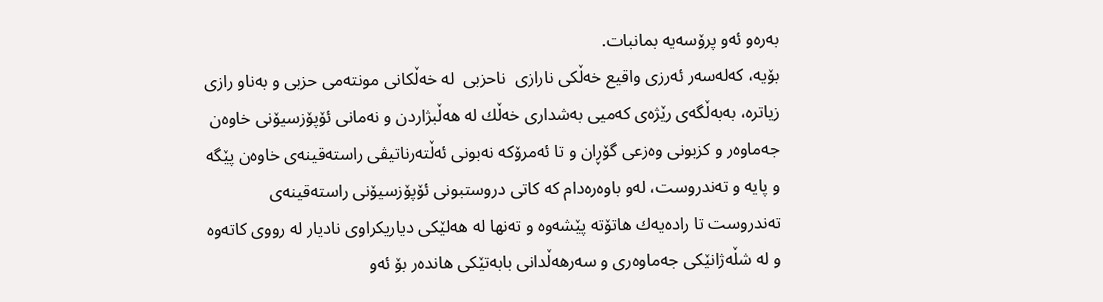به‌ره‌و ئه‌و پرۆسه‌یه بمانبات.
بۆیه‌، كه‌له‌سه‌ر ئه‌رزی واقیع خه‌ڵكی نارازی  ناحزبی  له خه‌ڵكانی مونته‌می حزبی و به‌ناو رازی زیاتره، به‌به‌ڵگه‌ی رێژه‌ی كه‌میی به‌شداری خه‌ڵك له هه‌ڵبژاردن و نه‌مانی ئۆپۆزسیۆنی خاوه‌ن جه‌ماوه‌ر و كزبونی وه‌زعی گۆڕان و تا ئه‌مرۆكه نه‌بونی ئه‌ڵته‌رناتیڤی راسته‌قینه‌ی خاوه‌ن پێگه و پایه و ته‌ندروست، له‌و باوه‌ره‌دام كه كاتی دروستبونی ئۆپۆزسیۆنی راسته‌قینه‌ی ته‌ندروست تا راده‌یه‌ك هاتۆته پێشه‌وه و ته‌نها له هه‌لێكی دیاریكراوی نادیار له رووی كاته‌وه و له شڵه‌ژانێكی جه‌ماوه‌ری و سه‌رهه‌ڵدانی بابه‌تێكی هانده‌ر بۆ ئه‌و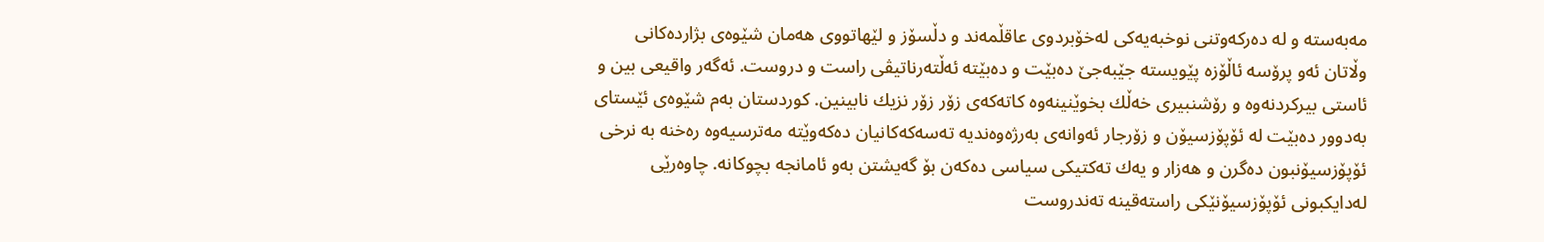مه‌به‌سته و له ده‌ركه‌وتنی نوخبه‌یه‌كی له‌خۆبردوی عاقڵمه‌ند و دڵسۆز و لێهاتووی هه‌مان شێوه‌ی بژارده‌كانی وڵاتان ئه‌و پرۆسه ئاڵۆزه پێویسته جێبه‌جێ ده‌بێت و ده‌بێته ئه‌ڵته‌رناتیڤی راست و دروست. ئه‌گه‌ر واقیعی بین و ئاستی بیركردنه‌وه و رۆشنبیری خه‌ڵك بخوێنینه‌وه كاته‌كه‌ی زۆر زۆر نزیك نابینین. كوردستان به‌م شێوه‌ی ئێستای به‌دوور ده‌بێت له ئۆپۆزسیۆن و زۆرجار ئه‌وانه‌ی به‌رژه‌وه‌ندیه ته‌سه‌كه‌كانیان ده‌كه‌وێته مه‌ترسیه‌وه ره‌خنه به نرخی ئۆپۆزسیۆنبون ده‌گرن و هه‌زار و یه‌ك ته‌كتیكی سیاسی ده‌كه‌ن بۆ گه‌یشتن به‌و ئامانجه بچوكانه‌. چاوه‌رێی له‌دایكبونی ئۆپۆزسیۆنێكی راسته‌قینه ته‌ندروست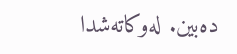ده‌بین. له‌وكاته‌شدا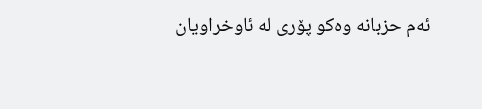ئه‌م حزبانه وه‌كو پۆری له ئاوخراویان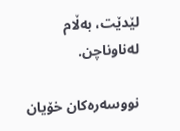لێدێت، به‌ڵام له‌ناوناچن.

نووسەرەکان خۆیان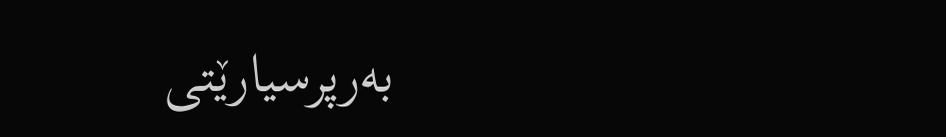بەرپرسیارێتی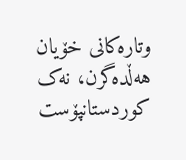وتارەکانی خۆیان هەڵدەگرن، نەک کوردستانپۆست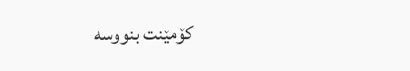کۆمێنت بنووسە